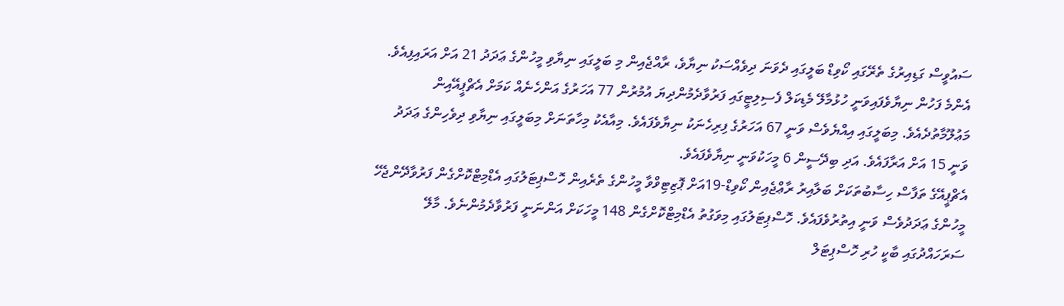ސައުވީސް ގަޑިއިރުގެ ތެރޭގައި ކޯވިޑް ބަލީގައި ދެވަނަ ދިވެއްސަކު ނިޔާވެ، ރާއްޖެއިން މި ބަލީގައި ނިޔާވި މީހުންގެ ޢަދަދު 21 އަށް އަރައިފިއެވެ.
އެންމެ ފަހުން ނިޔާވެފައިވަނީ ހުޅުމާލޭ މެޑިކަލް ފެސިލިޓީގައި ފަރުވާދެމުންދިޔަ އުމުރުން 77 އަހަރުގެ އަންހެނެއް ކަމަށް އެޗްޕީއޭއިން މަޢުލޫމާތުދެއެވެ. މިބަލީގައި އިއްޔެވެސް ވަނީ 67 އަހަރުގެ ފިރިހެނަކު ނިޔާވެފައެވެ. މިއާއެކު މިހާތަނަށް މިބަލީގައި ނިޔާވި ދިވެހިންގެ ޢަދަދު ވަނީ 15 އަށް އަރާފައެވެ. އަދި ބިދޭސީން 6 މީހަކުވަނީ ނިޔާވެފައެވެ.
އެޗްޕީއޭގެ ތަފާސް ހިސާބުތަކަށް ބަލާއިރު ރާޢްޖެއިން ކޯވިޑް-19އަށް ޕޮޒިޓިވްވާ މީހުންގެ ތެރެއިން ހޮސްޕިޓަލުގައި އެޑްމިޓްކޮށްގެން ފަރުވާދޭންޖެހޭ މީހުންގެ ޢަދަދުވެސް ވަނީ އިތުރުވެފައެވެ. ހޮސްޕިޓަލުގައި މިވަގުތު އެޑްމިޓްކޮށްގެން 148 މީހަކަށް އަންނަނީ ފަރުވާދެމުންނެވެ. މާލޭ ސަރަހައްދުގައި ބާކީ ހުރި ހޮސްޕިޓަލް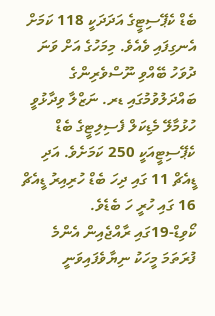ބެޑް ކެޕޭސިޓީގެ އަދަދަކީ 118 ކަމަށް އެނގިފައި ވެއެވެ. މިމަހުގެ އަށް ވަނަ ދުވަހު ބޭއްވި ނޫސްވެރިންގެ ބައްދަލުވުމުގައި ޑރ. ނަޒްލާ ވިދާޅުވީ ހުޅުމާލޭ މެޑިކަލް ފެސިލިޓީގެ ބެޑް ކެޕޭސިޓީއަކީ 250 ކަމަށެވެ. އަދި ޑީއެޗް 11 ގައި ދިހަ ބެޑް ހުރިއިރު ޑީއެޗް 16 ގައި ހުރީ ހަ ބެޑެވެ.
ކޯވިޑް-19ގައި ރާއްޖެއިން އެންމެ ފުރަތަމަ މީހަކު ނިޔާވެފައިވަނީ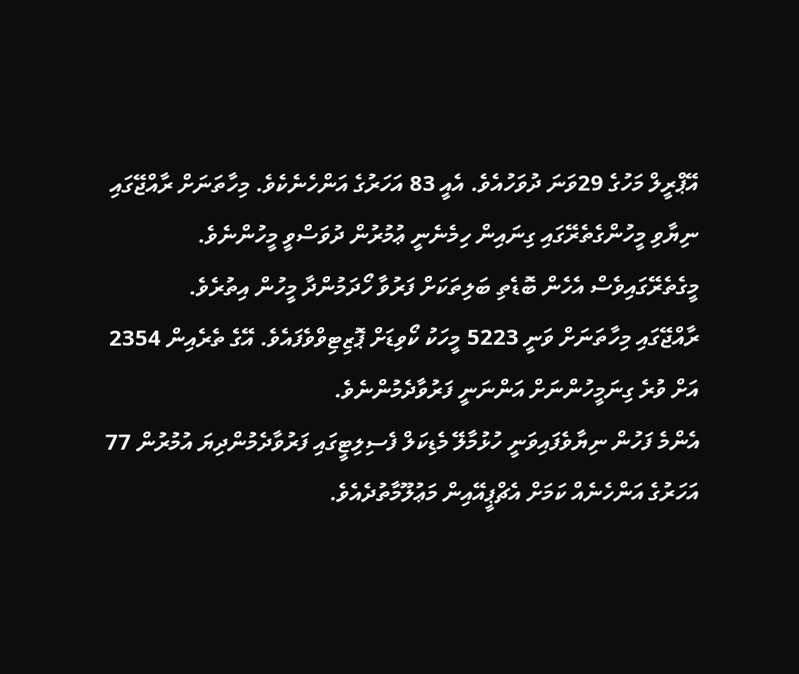އޭޕްރީލް މަހުގެ 29ވަނަ ދުވަހުއެވެ. އެއީ 83 އަހަރުގެ އަންހެނެކެވެ. މިހާތަނަށް ރާއްޖޭގައި ނިޔާވި މީހުންގެތެރޭގައި ގިނައިން ހިމެނެނީ ޢުމުރުން ދުވަސްވީ މީހުންނެވެ. މީގެތެރޭގައިވެސް އެހެން ބޮޑެތި ބަލިތަކަށް ފަރުވާ ހޯދަމުންދާ މީހުން އިތުރެވެ.
ރާއްޖޭގައި މިހާތަނަށް ވަނީ 5223 މީހަކު ކޯވިޑަށް ޕޮޒިޓިވްވެފައެވެ. އޭގެ ތެރެއިން 2354 އަށް ވުރެ ގިނަމީހުންނަށް އަންނަނީ ފަރުވާދެމުންނެވެ.
އެންމެ ފަހުން ނިޔާވެފައިވަނީ ހުޅުމާލޭ މެޑިކަލް ފެސިލިޓީގައި ފަރުވާދެމުންދިޔަ އުމުރުން 77 އަހަރުގެ އަންހެނެއް ކަމަށް އެޗްޕީއޭއިން މަޢުލޫމާތުދެއެވެ.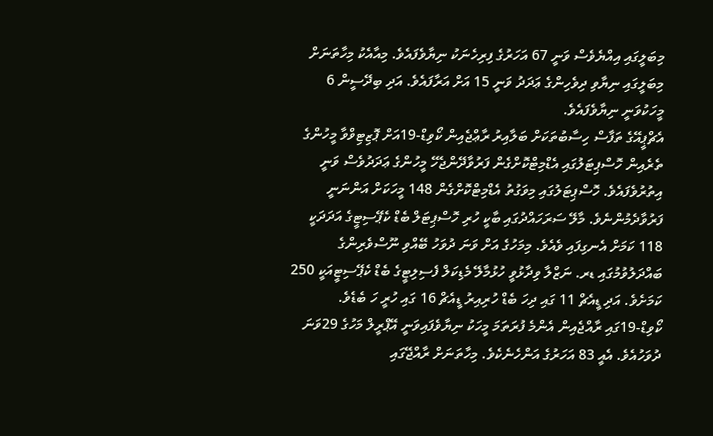މިބަލީގައި އިއްޔެވެސް ވަނީ 67 އަހަރުގެ ފިރިހެނަކު ނިޔާވެފައެވެ. މިއާއެކު މިހާތަނަށް މިބަލީގައި ނިޔާވި ދިވެހިންގެ ޢަދަދު ވަނީ 15 އަށް އަރާފައެވެ. އަދި ބިދޭސީން 6 މީހަކުވަނީ ނިޔާވެފައެވެ.
އެޗްޕީއޭގެ ތަފާސް ހިސާބުތަކަށް ބަލާއިރު ރާޢްޖެއިން ކޯވިޑް-19އަށް ޕޮޒިޓިވްވާ މީހުންގެ ތެރެއިން ހޮސްޕިޓަލުގައި އެޑްމިޓްކޮށްގެން ފަރުވާދޭންޖެހޭ މީހުންގެ ޢަދަދުވެސް ވަނީ އިތުރުވެފައެވެ. ހޮސްޕިޓަލުގައި މިވަގުތު އެޑްމިޓްކޮށްގެން 148 މީހަކަށް އަންނަނީ ފަރުވާދެމުންނެވެ. މާލޭ ސަރަހައްދުގައި ބާކީ ހުރި ހޮސްޕިޓަލް ބެޑް ކެޕޭސިޓީގެ އަދަދަކީ 118 ކަމަށް އެނގިފައި ވެއެވެ. މިމަހުގެ އަށް ވަނަ ދުވަހު ބޭއްވި ނޫސްވެރިންގެ ބައްދަލުވުމުގައި ޑރ. ނަޒްލާ ވިދާޅުވީ ހުޅުމާލޭ މެޑިކަލް ފެސިލިޓީގެ ބެޑް ކެޕޭސިޓީއަކީ 250 ކަމަށެވެ. އަދި ޑީއެޗް 11 ގައި ދިހަ ބެޑް ހުރިއިރު ޑީއެޗް 16 ގައި ހުރީ ހަ ބެޑެވެ.
ކޯވިޑް-19ގައި ރާއްޖެއިން އެންމެ ފުރަތަމަ މީހަކު ނިޔާވެފައިވަނީ އޭޕްރީލް މަހުގެ 29ވަނަ ދުވަހުއެވެ. އެއީ 83 އަހަރުގެ އަންހެނެކެވެ. މިހާތަނަށް ރާއްޖޭގައި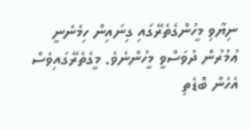ނިޔާވި މީހުންގެތެރޭގައި ގިނައިން ހިމެނެނީ ޢުމުރުން ދުވަސްވީ މީހުންނެވެ. މީގެތެރޭގައިވެސް އެހެން ބޮޑެތި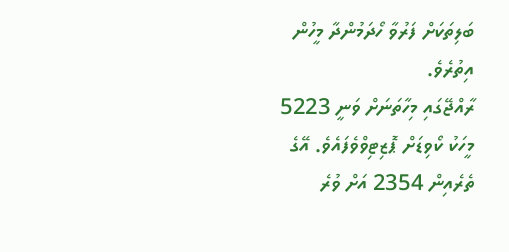ބަލިތަކަށް ފަރުވާ ހޯދަމުންދާ މީހުން އިތުރެވެ.
ރާއްޖޭގައި މިހާތަނަށް ވަނީ 5223 މީހަކު ކޯވިޑަށް ޕޮޒިޓިވްވެފައެވެ. އޭގެ ތެރެއިން 2354 އަށް ވުރެ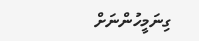ގިނަމީހުންނަށް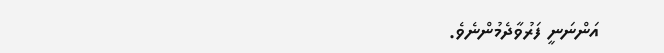އަންނަނީ ފަރުވާދެމުންނެވެ.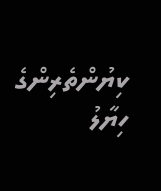ކިޔުންތެރިންގެ ހިޔާލު